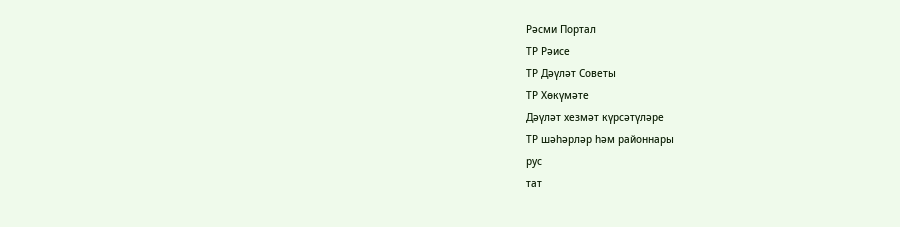Рәсми Портал
ТР Рәисе
ТР Дәүләт Советы
ТР Хөкүмәте
Дәүләт хезмәт күрсәтүләре
ТР шәһәрләр һәм районнары
рус
тат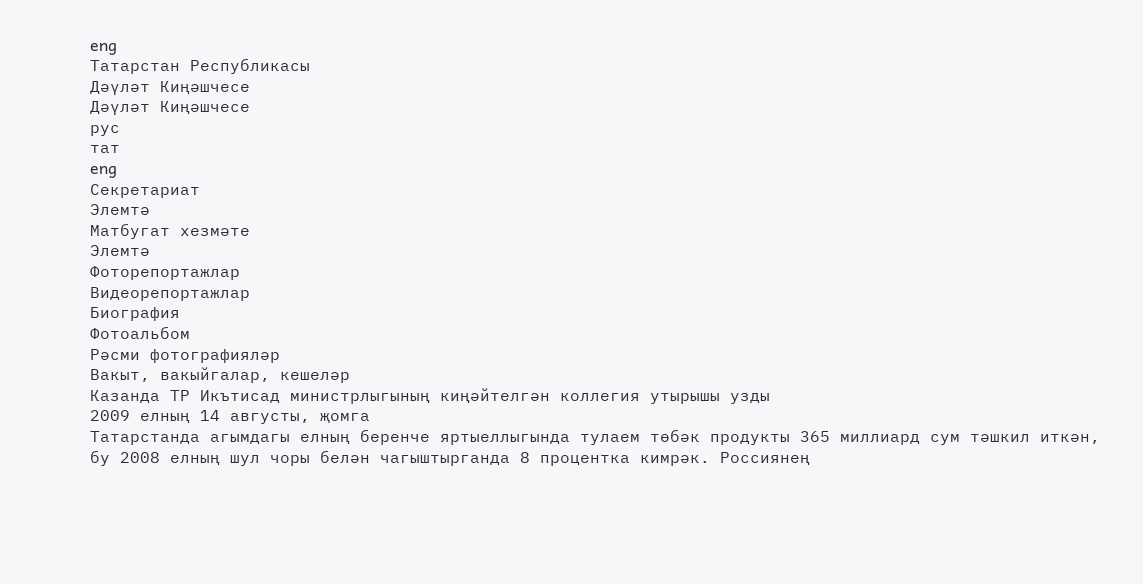eng
Татарстан Республикасы
Дәүләт Киңәшчесе
Дәүләт Киңәшчесе
рус
тат
eng
Секретариат
Элемтә
Матбугат хезмәте
Элемтә
Фоторепортажлар
Видеорепортажлар
Биография
Фотоальбом
Рәсми фотографияләр
Вакыт, вакыйгалар, кешеләр
Казанда ТР Икътисад министрлыгының киңәйтелгән коллегия утырышы узды
2009 елның 14 августы, җомга
Татарстанда агымдагы елның беренче яртыеллыгында тулаем төбәк продукты 365 миллиард сум тәшкил иткән, бу 2008 елның шул чоры белән чагыштырганда 8 процентка кимрәк. Россиянең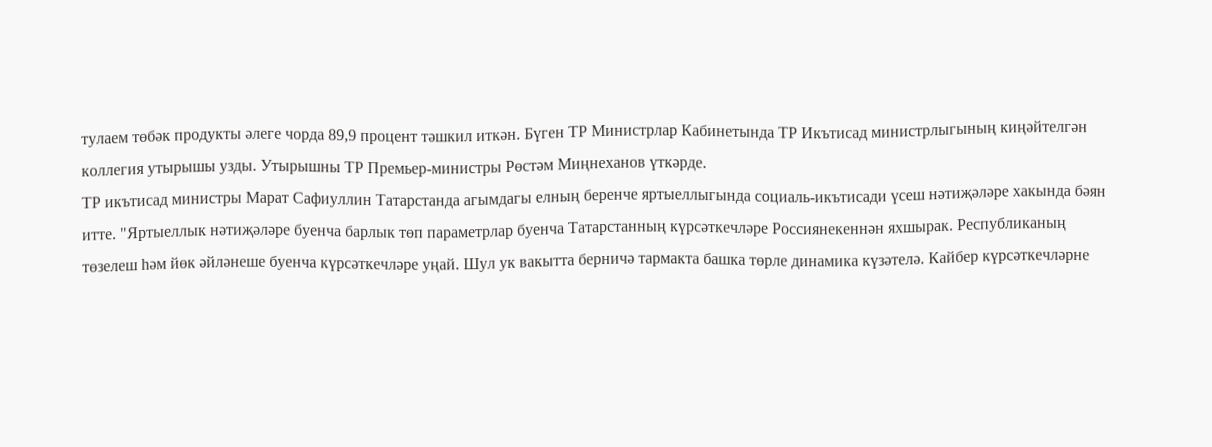тулаем төбәк продукты әлеге чорда 89,9 процент тәшкил иткән. Бүген ТР Министрлар Кабинетында ТР Икътисад министрлыгының киңәйтелгән коллегия утырышы узды. Утырышны ТР Премьер-министры Рөстәм Миңнеханов үткәрде.
ТР икътисад министры Марат Сафиуллин Татарстанда агымдагы елның беренче яртыеллыгында социаль-икътисади үсеш нәтиҗәләре хакында бәян итте. "Яртыеллык нәтиҗәләре буенча барлык төп параметрлар буенча Татарстанның күрсәткечләре Россиянекеннән яхшырак. Республиканың төзелеш һәм йөк әйләнеше буенча күрсәткечләре уңай. Шул ук вакытта берничә тармакта башка төрле динамика күзәтелә. Кайбер күрсәткечләрне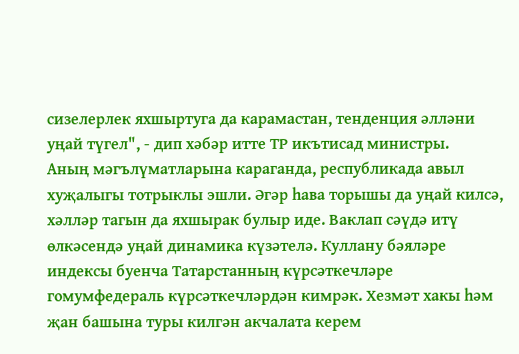сизелерлек яхшыртуга да карамастан, тенденция әлләни уңай түгел", - дип хәбәр итте ТР икътисад министры.
Аның мәгълүматларына караганда, республикада авыл хуҗалыгы тотрыклы эшли. Әгәр һава торышы да уңай килсә, хәлләр тагын да яхшырак булыр иде. Ваклап сәүдә итү өлкәсендә уңай динамика күзәтелә. Куллану бәяләре индексы буенча Татарстанның күрсәткечләре гомумфедераль күрсәткечләрдән кимрәк. Хезмәт хакы һәм җан башына туры килгән акчалата керем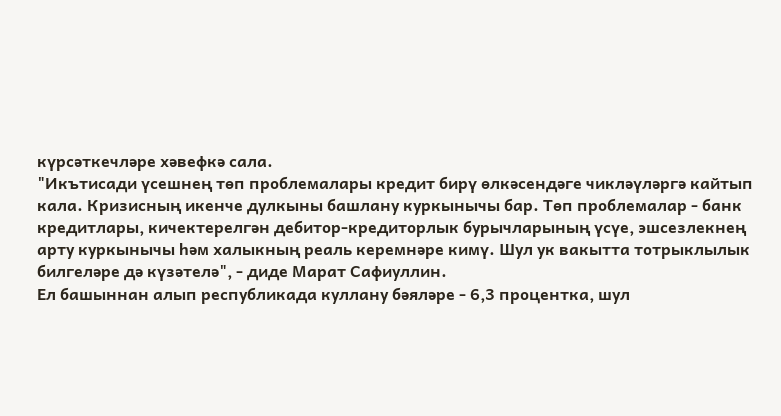күрсәткечләре хәвефкә сала.
"Икътисади үсешнең төп проблемалары кредит бирү өлкәсендәге чикләүләргә кайтып кала. Кризисның икенче дулкыны башлану куркынычы бар. Төп проблемалар - банк кредитлары, кичектерелгән дебитор-кредиторлык бурычларының үсүе, эшсезлекнең арту куркынычы һәм халыкның реаль керемнәре кимү. Шул ук вакытта тотрыклылык билгеләре дә күзәтелә", - диде Марат Сафиуллин.
Ел башыннан алып республикада куллану бәяләре - 6,3 процентка, шул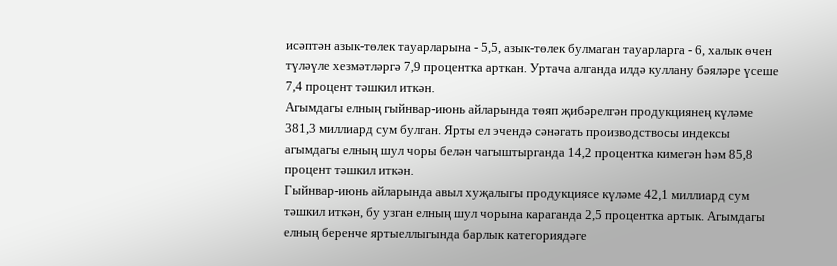исәптән азык-төлек тауарларына - 5,5, азык-төлек булмаган тауарларга - 6, халык өчен түләүле хезмәтләргә 7,9 процентка арткан. Уртача алганда илдә куллану бәяләре үсеше 7,4 процент тәшкил иткән.
Агымдагы елның гыйнвар-июнь айларында төяп җибәрелгән продукциянең күләме 381,3 миллиард сум булган. Ярты ел эчендә сәнәгать производствосы индексы агымдагы елның шул чоры белән чагыштырганда 14,2 процентка кимегән һәм 85,8 процент тәшкил иткән.
Гыйнвар-июнь айларында авыл хуҗалыгы продукциясе күләме 42,1 миллиард сум тәшкил иткән, бу узган елның шул чорына караганда 2,5 процентка артык. Агымдагы елның беренче яртыеллыгында барлык категориядәге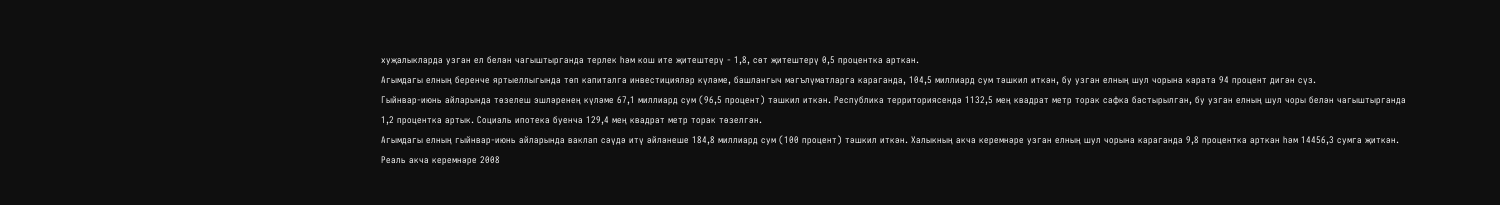хуҗалыкларда узган ел белән чагыштырганда терлек һәм кош ите җитештерү - 1,8, сөт җитештерү 0,5 процентка арткан.
Агымдагы елның беренче яртыеллыгында төп капиталга инвестицияләр күләме, башлангыч мәгълүматларга караганда, 104,5 миллиард сум тәшкил иткән, бу узган елның шул чорына карата 94 процент дигән сүз.
Гыйнвар-июнь айларында төзелеш эшләренең күләме 67,1 миллиард сум (96,5 процент) тәшкил иткән. Республика территориясендә 1132,5 мең квадрат метр торак сафка бастырылган, бу узган елның шул чоры белән чагыштырганда 1,2 процентка артык. Социаль ипотека буенча 129,4 мең квадрат метр торак төзелгән.
Агымдагы елның гыйнвар-июнь айларында ваклап сәүдә итү әйләнеше 184,8 миллиард сум (100 процент) тәшкил иткән. Халыкның акча керемнәре узган елның шул чорына караганда 9,8 процентка арткан һәм 14456,3 сумга җиткән.
Реаль акча керемнәре 2008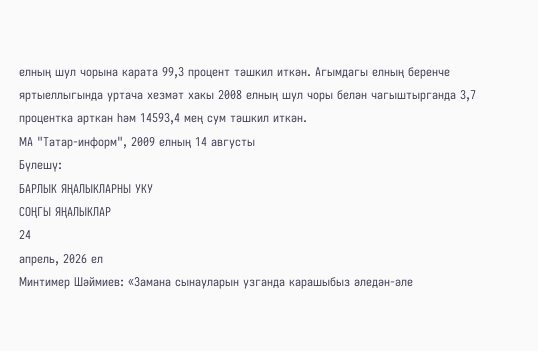елның шул чорына карата 99,3 процент тәшкил иткән. Агымдагы елның беренче яртыеллыгында уртача хезмәт хакы 2008 елның шул чоры белән чагыштырганда 3,7 процентка арткан һәм 14593,4 мең сум тәшкил иткән.
МА "Татар-информ", 2009 елның 14 августы
Бүлешү:
БАРЛЫК ЯҢАЛЫКЛАРНЫ УКУ
СОҢГЫ ЯҢАЛЫКЛАР
24
апрель, 2026 ел
Минтимер Шәймиев: «Замана сынауларын узганда карашыбыз әледән-әле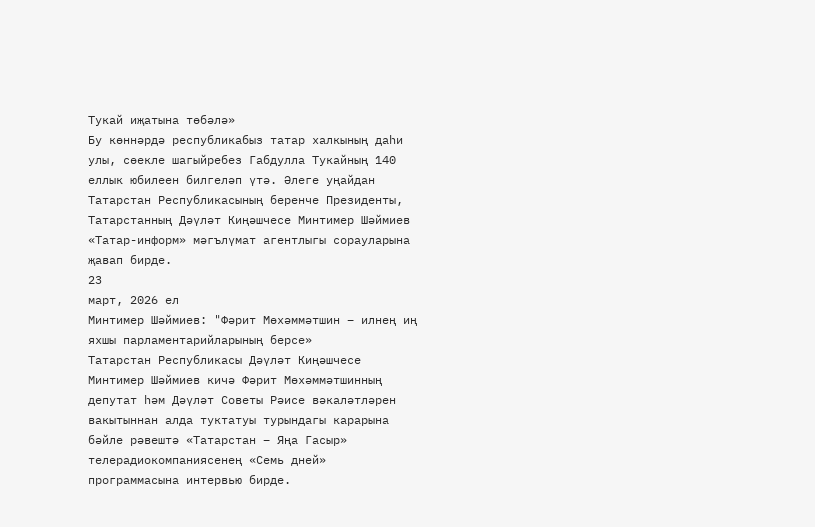Тукай иҗатына төбәлә»
Бу көннәрдә республикабыз татар халкының даһи улы, сөекле шагыйребез Габдулла Тукайның 140 еллык юбилеен билгеләп үтә. Әлеге уңайдан Татарстан Республикасының беренче Президенты, Татарстанның Дәүләт Киңәшчесе Минтимер Шәймиев «Татар-информ» мәгълүмат агентлыгы сорауларына җавап бирде.
23
март, 2026 ел
Минтимер Шәймиев: "Фәрит Мөхәммәтшин – илнең иң яхшы парламентарийларының берсе»
Татарстан Республикасы Дәүләт Киңәшчесе Минтимер Шәймиев кичә Фәрит Мөхәммәтшинның депутат һәм Дәүләт Советы Рәисе вәкаләтләрен вакытыннан алда туктатуы турындагы карарына бәйле рәвештә «Татарстан – Яңа Гасыр» телерадиокомпаниясенең «Семь дней» программасына интервью бирде.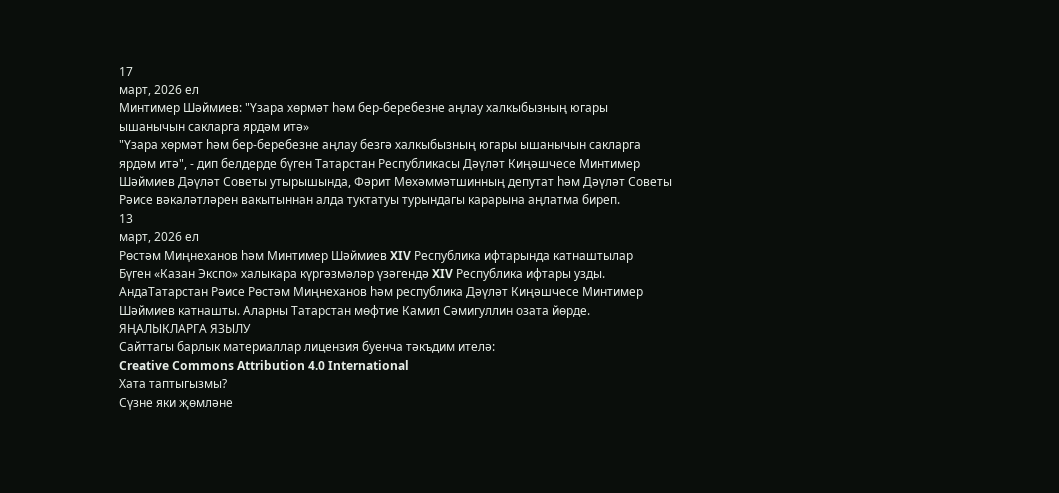17
март, 2026 ел
Минтимер Шәймиев: "Үзара хөрмәт һәм бер-беребезне аңлау халкыбызның югары ышанычын сакларга ярдәм итә»
"Үзара хөрмәт һәм бер-беребезне аңлау безгә халкыбызның югары ышанычын сакларга ярдәм итә", - дип белдерде бүген Татарстан Республикасы Дәүләт Киңәшчесе Минтимер Шәймиев Дәүләт Советы утырышында, Фәрит Мөхәммәтшинның депутат һәм Дәүләт Советы Рәисе вәкаләтләрен вакытыннан алда туктатуы турындагы карарына аңлатма биреп.
13
март, 2026 ел
Рөстәм Миңнеханов һәм Минтимер Шәймиев XIV Республика ифтарында катнаштылар
Бүген «Казан Экспо» халыкара күргәзмәләр үзәгендә XIV Республика ифтары узды. АндаТатарстан Рәисе Рөстәм Миңнеханов һәм республика Дәүләт Киңәшчесе Минтимер Шәймиев катнашты. Аларны Татарстан мөфтие Камил Сәмигуллин озата йөрде.
ЯҢАЛЫКЛАРГА ЯЗЫЛУ
Сайттагы барлык материаллар лицензия буенча тәкъдим ителә:
Creative Commons Attribution 4.0 International
Хата таптыгызмы?
Сүзне яки җөмләне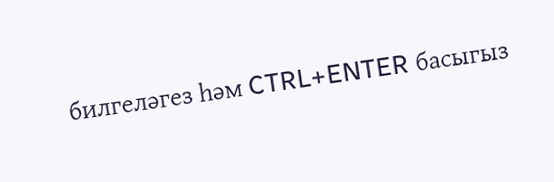билгеләгез һәм CTRL+ENTER басыгыз